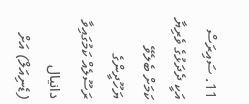11. ސައިރަސް އަކީ ދެދަޅުގެ ވެރިޔާ ކަމަށް ބެލެވޭ
ޔަހޫދީންގެ ރަސޫލެއް ކަމުގައިވާ دانيال  (ޑެނިއަލް) އަށް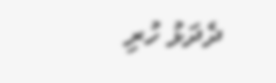ދެދަޅު ހުރި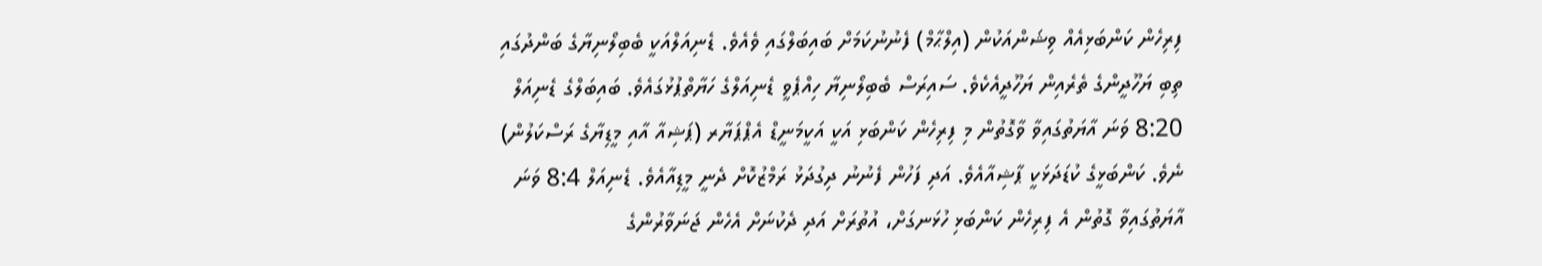ފިރިހެން ކަންބަޅިއެއް ވިޝަންއަކުން (އިލްޙާމް) ފެނުނުކަމަށް ބައިބަލްގައި ވެއެވެ. ޑެނިއަލްއަކީ ބެބިލޯނިޔާގެ ބަންދުގައި ތިބި ޔަހޫދީންގެ ތެރެއިން ޔަހޫދީއެކެވެ. ސައިރަސް ބެބިލޯނިޔާ ހިއްޕެވީ ޑެނިއަލްގެ ހަޔާތްޕުޅުގައެވެ. ބައިބަލްގެ ޑެނިއަލް 8:20 ވަނަ އާޔަތުގައިވާ ވާގޮތުން މި ފިރިހެން ކަންބަޅި އަކީ އަކީމަނީޑް އެޕްޕަޔާރ (ޕަޝިއާ އާއި މީޑިޔާގެ ރަސްކަލުން) ނެވެ. ކަންބަޅީގެ ކުޑަދަޅަކީ ޕާޝިއާއެވެ. އަދި ފަހުން ފެނުނު ދިގުދަޅު ރަމްޒުކޮށް ދެނީ މީޑިއާއެވެ. ޑެނިއަލް 8:4 ވަނަ އާޔަތުގައިވާ ގޮތުން އެ ފިރިހެން ކަންބަޅި ހުޅަނގަށް، އުތުރަށް އަދި ދެކުނަށް އެހެން ޖަނަވާރުންގެ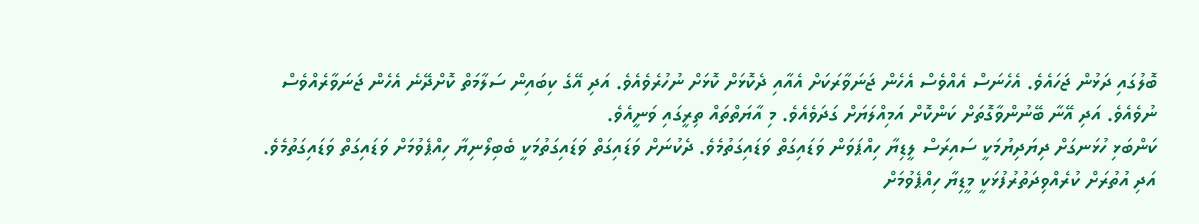ބޮލުގައި ދަޅުން ޖަހައެވެ. އެހެނަސް އެއްވެސް އެހެން ޖަނަވާރަކަށް އެއާއި ދެކޮޅަށް ކޮޅަށް ނުހުރެވެއެވެ. އަދި އޭގެ ކިބައިން ސަލާމަތް ކޮށްދޭނެ އެހެން ޖަނަވާރެއްވެސް ނުވެއެވެ. އަދި އޭނާ ބޭނުންވާގޮތަށް ކަންކޮށް އަމިއްލަޔަށް ގަދަވެއެވެ. މި އާޔަތްތައް ތިރީގައި ވަނީއެވެ.
ކަންބަޅި ހުޅަނގަށް ދިޔަދިޔުމަކީ ސައިރަސް ލީޑިޔާ ހިއްޕަވަން ވަޑައިގަތް ވަޑައިގަތުމެވެ. ދެކުނަށް ވަޑައިގަތް ވަޑައިގަތުމަކީ ބެބިލޯނިޔާ ހިއްޕެވުމަށް ވަޑައިގަތް ވަޑައިގަތުމެވެ. އަދި އުތުރަށް ކުރެއްވިދަތުރުފުޅަކީ މީޑިޔާ ހިއްޕެވުމަށް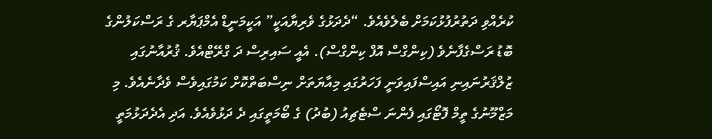ކުރެއްވި ދަތުރުފުޅުކަމަށް ބެލެވެއެވެ. “ދެދަޅުގެ ވެރިޔާއަކީ” އަކީމަނީޑް އެމްޕަޔާރ ގެ ރަސްކަލުންގެ ބޮޑު ރަސްގެފާނެވެ (ކިންގްސް އޮފް ކިންގްސް). އެއީ ސައިރިސް ދަ ގްރޭޓްއެވެ. ޤުރުއާނުގައި ޒުލްޤަރުނައިނި އައިސްފައިވަނީ ފަހަރުގައި މިއާޔަތަށް ނިސްބަތްކޮށް ކަމުގައިވެސް ވެދާނެއެވެ. މި މަޒްމޫނުގެ ތީމް ފޮޓޯގައި ފެންނަ ސްޓެޗިއު (ބުދު) ގެ ބޯމަތީގައި ދެ ދަޅުވެއެވެ. އަދި އެދެދަޅުމަތީ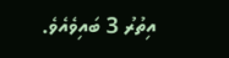އިތުރު 3 ބައިވެއެވެ.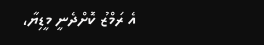އެ ރަމްޒު ކޮށްދެނީ މީޑިޔާ،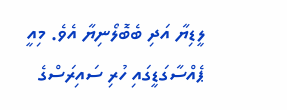ލީޑިޔާ އަދި ބެބޮލޯނިޔާ އެވެ. މިއީ ޕެއްސާގަޑީގައި ހުރި ސައިރަސްގެ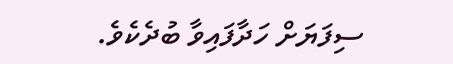ސިފަޔަށް ހަދާފައިވާ ބުދެކެވެ.